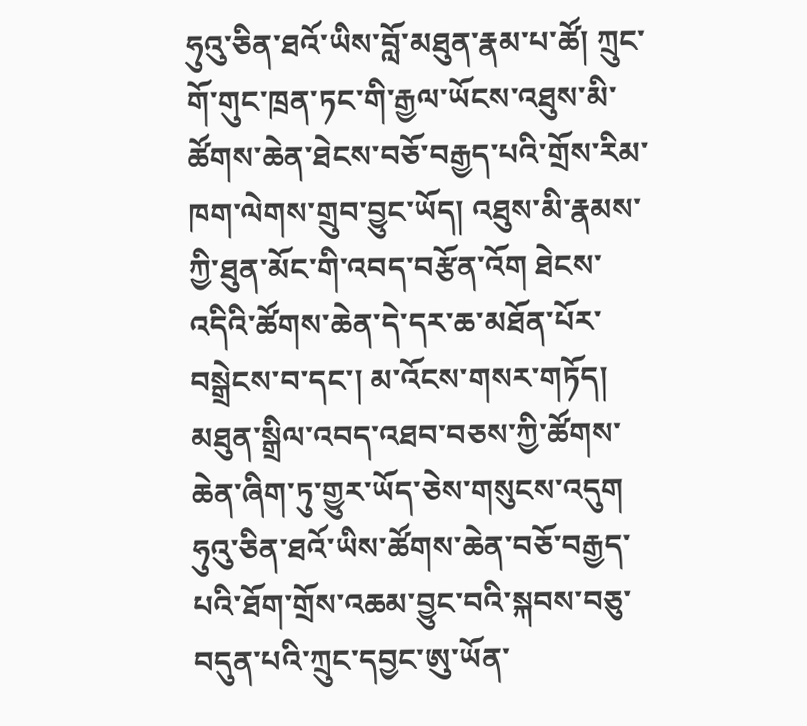ཧུའུ་ཅིན་ཐའོ་ཡིས་བློ་མཐུན་རྣམ་པ་ཚོ། ཀྲུང་གོ་གུང་ཁྲན་ཏང་གི་རྒྱལ་ཡོངས་འཐུས་མི་ཚོགས་ཆེན་ཐེངས་བཅོ་བརྒྱད་པའི་གྲོས་རིམ་ཁག་ལེགས་གྲུབ་བྱུང་ཡོད། འཐུས་མི་རྣམས་ཀྱི་ཐུན་མོང་གི་འབད་བརྩོན་འོག ཐེངས་འདིའི་ཚོགས་ཆེན་དེ་དར་ཆ་མཐོན་པོར་བསྒྲེངས་བ་དང་། མ་འོངས་གསར་གཏོད། མཐུན་སྒྲིལ་འབད་འཐབ་བཅས་ཀྱི་ཚོགས་ཆེན་ཞིག་ཏུ་གྱུར་ཡོད་ཅེས་གསུངས་འདུག
ཧུའུ་ཅིན་ཐའོ་ཡིས་ཚོགས་ཆེན་བཅོ་བརྒྱད་པའི་ཐོག་གྲོས་འཆམ་བྱུང་བའི་སྐབས་བཅུ་བདུན་པའི་ཀྲུང་དབྱང་ཨུ་ཡོན་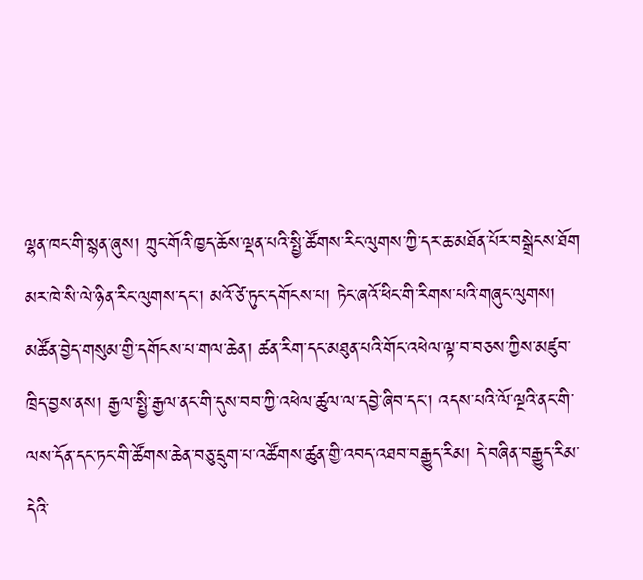ལྷན་ཁང་གི་སྙན་ཞུས། ཀྲུང་གོའི་ཁྱད་ཆོས་ལྡན་པའི་སྤྱི་ཚོགས་རིང་ལུགས་ཀྱི་དར་ཆ་མཐོན་པོར་བསྒྲེངས་ཐོག མར་ཁེ་སི་ལེ་ཉིན་རིང་ལུགས་དང་། མའོ་ཙེ་ཏུང་དགོངས་པ། ཏེང་ཞའོ་ཕིང་གི་རིགས་པའི་གཞུང་ལུགས། མཚོན་བྱེད་གསུམ་གྱི་དགོངས་པ་གལ་ཆེན། ཚན་རིག་དང་མཐུན་པའི་གོང་འཕེལ་ལྟ་བ་བཅས་ཀྱིས་མཛུབ་ཁྲིད་བྱས་ནས། རྒྱལ་སྤྱི་རྒྱལ་ནང་གི་དུས་བབ་ཀྱི་འཕེལ་ཚུལ་ལ་དབྱེ་ཞིབ་དང་། འདས་པའི་ལོ་ལྔའི་ནང་གི་ལས་དོན་དང་ཏང་གི་ཚོགས་ཆེན་བཅུ་དྲུག་པ་འཚོགས་ཚུན་གྱི་འབད་འཐབ་བརྒྱུད་རིམ། དེ་བཞིན་བརྒྱུད་རིམ་དེའི་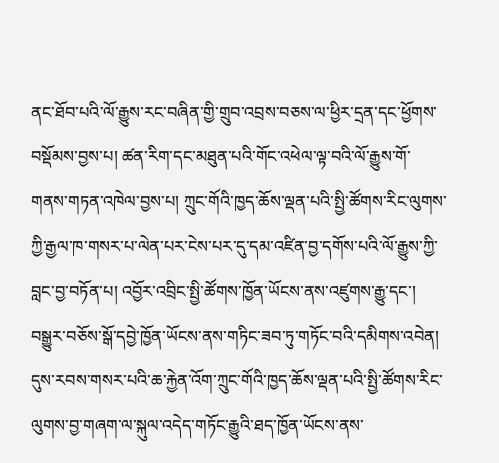ནང་ཐོབ་པའི་ལོ་རྒྱུས་རང་བཞིན་གྱི་གྲུབ་འབྲས་བཅས་ལ་ཕྱིར་དྲན་དང་ཕྱོགས་བསྡོམས་བྱས་པ། ཚན་རིག་དང་མཐུན་པའི་གོང་འཕེལ་ལྟ་བའི་ལོ་རྒྱུས་གོ་གནས་གཏན་འཁེལ་བྱས་པ། ཀྲུང་གོའི་ཁྱད་ཆོས་ལྡན་པའི་སྤྱི་ཚོགས་རིང་ལུགས་ཀྱི་རྒྱལ་ཁ་གསར་པ་ལེན་པར་ངེས་པར་དུ་དམ་འཛིན་བྱ་དགོས་པའི་ལོ་རྒྱུས་ཀྱི་བླང་བྱ་བཏོན་པ། འབྱོར་འབྲིང་སྤྱི་ཚོགས་ཁྱོན་ཡོངས་ནས་འཛུགས་རྒྱུ་དང་། བསྒྱུར་བཅོས་སྒོ་དབྱེ་ཁྱོན་ཡོངས་ནས་གཏིང་ཟབ་ཏུ་གཏོང་བའི་དམིགས་འབེན། དུས་རབས་གསར་པའི་ཆ་རྐྱེན་འོག་ཀྲུང་གོའི་ཁྱད་ཆོས་ལྡན་པའི་སྤྱི་ཚོགས་རིང་ལུགས་བྱ་གཞག་ལ་སྐུལ་འདེད་གཏོང་རྒྱུའི་ཐད་ཁྱོན་ཡོངས་ནས་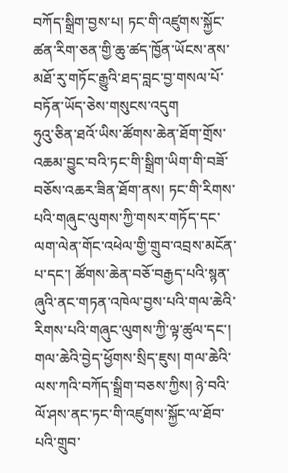བཀོད་སྒྲིག་བྱས་པ། ཏང་གི་འཛུགས་སྐྱོང་ཚན་རིག་ཅན་གྱི་ཆུ་ཚད་ཁྱོན་ཡོངས་ནས་མཐོ་རུ་གཏོང་རྒྱུའི་ཐད་བླང་བྱ་གསལ་པོ་བཏོན་ཡོད་ཅེས་གསུངས་འདུག
ཧུའུ་ཅིན་ཐའོ་ཡིས་ཚོགས་ཆེན་ཐོག་གྲོས་འཆམ་བྱུང་བའི་ཏང་གི་སྒྲིག་ཡིག་གི་བཟོ་བཅོས་འཆར་ཟིན་ཐོག་ནས། ཏང་གི་རིགས་པའི་གཞུང་ལུགས་ཀྱི་གསར་གཏོད་དང་ལག་ལེན་གོང་འཕེལ་གྱི་གྲུབ་འབྲས་མངོན་པ་དང་། ཚོགས་ཆེན་བཅོ་བརྒྱད་པའི་སྙན་ཞུའི་ནང་གཏན་འཁེལ་བྱས་པའི་གལ་ཆེའི་རིགས་པའི་གཞུང་ལུགས་ཀྱི་ལྟ་ཚུལ་དང་། གལ་ཆེའི་བྱེད་ཕྱོགས་སྲིད་ཇུས། གལ་ཆེའི་ལས་ཀའི་བཀོད་སྒྲིག་བཅས་ཀྱིས། ཉེ་བའི་ལོ་ཤས་ནང་ཏང་གི་འཛུགས་སྐྱོང་ལ་ཐོབ་པའི་གྲུབ་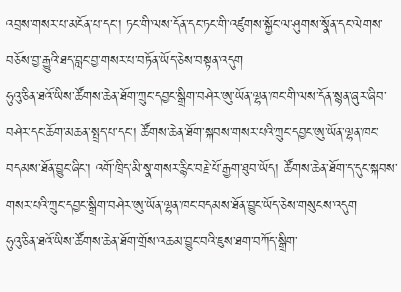འབྲས་གསར་པ་མངོན་པ་དང་། ཏང་གི་ལས་དོན་དང་ཏང་གི་འཛུགས་སྐྱོང་ལ་ཤུགས་སྣོན་དང་ལེགས་བཅོས་བྱ་རྒྱུའི་ཐད་བླང་བྱ་གསར་པ་བཏོན་ཡོད་ཅེས་བསྟན་འདུག
ཧུའུ་ཅིན་ཐའོ་ཡིས་ཚོགས་ཆེན་ཐོག་ཀྲུང་དབྱང་སྒྲིག་བཤེར་ཨུ་ཡོན་ལྷན་ཁང་གི་ལས་དོན་སྙན་ཞུར་ཞིབ་བཤེར་དང་ཆོག་མཆན་སྤྲད་པ་དང་། ཚོགས་ཆེན་ཐོག་སྐབས་གསར་པའི་ཀྲུང་དབྱང་ཨུ་ཡོན་ལྷན་ཁང་བདམས་ཐོན་བྱུང་ཞིང་། འགོ་ཁྲིད་མི་སྣ་གསར་རྙིང་བརྗེ་པོ་རྒྱག་ཐུབ་ཡོད། ཚོགས་ཆེན་ཐོག་ད་དུང་སྐབས་གསར་པའི་ཀྲུང་དབྱང་སྒྲིག་བཤེར་ཨུ་ཡོན་ལྷན་ཁང་བདམས་ཐོན་བྱུང་ཡོད་ཅེས་གསུངས་འདུག
ཧུའུ་ཅིན་ཐའོ་ཡིས་ཚོགས་ཆེན་ཐོག་གྲོས་འཆམ་བྱུང་བའི་ཇུས་ཐག་བཀོད་སྒྲིག་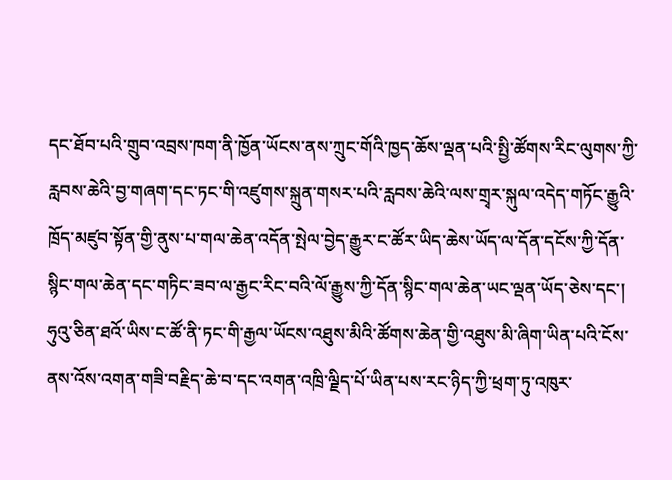དང་ཐོབ་པའི་གྲུབ་འབྲས་ཁག་ནི་ཁྱོན་ཡོངས་ནས་ཀྲུང་གོའི་ཁྱད་ཆོས་ལྡན་པའི་སྤྱི་ཚོགས་རིང་ལུགས་ཀྱི་རླབས་ཆེའི་བྱ་གཞག་དང་ཏང་གི་འཛུགས་སྐྲུན་གསར་པའི་རླབས་ཆེའི་ལས་གྲྭར་སྐུལ་འདེད་གཏོང་རྒྱུའི་ཁྲོད་མཛུབ་སྟོན་གྱི་ནུས་པ་གལ་ཆེན་འདོན་སྤེལ་བྱེད་རྒྱུར་ང་ཚོར་ཡིད་ཆེས་ཡོད་ལ་དོན་དངོས་ཀྱི་དོན་སྙིང་གལ་ཆེན་དང་གཏིང་ཟབ་ལ་རྒྱང་རིང་བའི་ལོ་རྒྱུས་ཀྱི་དོན་སྙིང་གལ་ཆེན་ཡང་ལྡན་ཡོད་ཅེས་དང་།
ཧུའུ་ཅིན་ཐའོ་ཡིས་ང་ཚོ་ནི་ཏང་གི་རྒྱལ་ཡོངས་འཐུས་མིའི་ཚོགས་ཆེན་གྱི་འཐུས་མི་ཞིག་ཡིན་པའི་ངོས་ནས་འོས་འགན་གཟི་བརྗིད་ཆེ་བ་དང་འགན་འཁྲི་ལྗིད་པོ་ཡིན་པས་རང་ཉིད་ཀྱི་ཕྲག་ཏུ་འཁུར་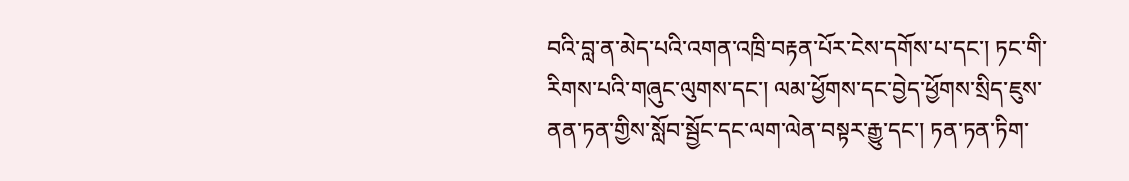བའི་བླ་ན་མེད་པའི་འགན་འཁྲི་བརྟན་པོར་ངེས་དགོས་པ་དང་། ཏང་གི་རིགས་པའི་གཞུང་ལུགས་དང་། ལམ་ཕྱོགས་དང་བྱེད་ཕྱོགས་སྲིད་ཇུས་ནན་ཏན་གྱིས་སློབ་སྦྱོང་དང་ལག་ལེན་བསྟར་རྒྱུ་དང་། ཏན་ཏན་ཏིག་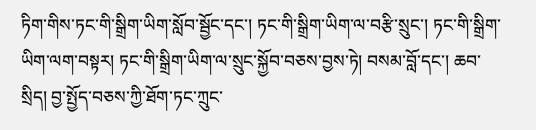ཏིག་གིས་ཏང་གི་སྒྲིག་ཡིག་སློབ་སྦྱོང་དང་། ཏང་གི་སྒྲིག་ཡིག་ལ་བརྩི་སྲུང་། ཏང་གི་སྒྲིག་ཡིག་ལག་བསྟར། ཏང་གི་སྒྲིག་ཡིག་ལ་སྲུང་སྐྱོབ་བཅས་བྱས་ཏེ། བསམ་བློ་དང་། ཆབ་སྲིད། བྱ་སྤྱོད་བཅས་ཀྱི་ཐོག་ཏང་ཀྲུང་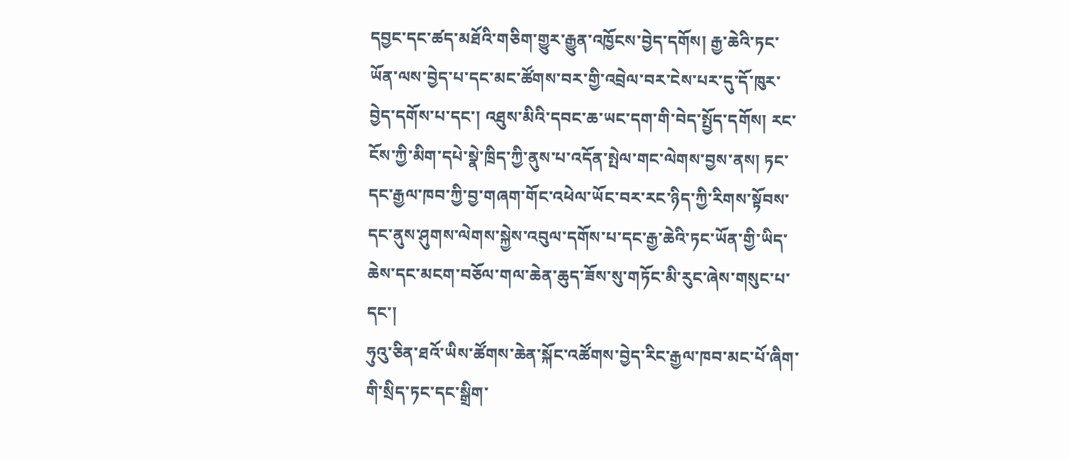དབྱང་དང་ཚད་མཐོའི་གཅིག་གྱུར་རྒྱུན་འཁྱོངས་བྱེད་དགོས། རྒྱ་ཆེའི་ཏང་ཡོན་ལས་བྱེད་པ་དང་མང་ཚོགས་བར་གྱི་འབྲེལ་བར་ངེས་པར་དུ་དོ་ཁུར་བྱེད་དགོས་པ་དང་། འཐུས་མིའི་དབང་ཆ་ཡང་དག་གི་བེད་སྤྱོད་དགོས། རང་ངོས་ཀྱི་མིག་དཔེ་སྣེ་ཁྲིད་ཀྱི་ནུས་པ་འདོན་སྤེལ་གང་ལེགས་བྱས་ནས། ཏང་དང་རྒྱལ་ཁབ་ཀྱི་བྱ་གཞག་གོང་འཕེལ་ཡོང་བར་རང་ཉིད་ཀྱི་རིགས་སྟོབས་དང་ནུས་ཤུགས་ལེགས་སྐྱེས་འབུལ་དགོས་པ་དང་རྒྱ་ཆེའི་ཏང་ཡོན་གྱི་ཡིད་ཆེས་དང་མངག་བཅོལ་གལ་ཆེན་ཆུད་ཟོས་སུ་གཏོང་མི་རུང་ཞེས་གསུང་པ་དང་།
ཧུའུ་ཅིན་ཐའོ་ཡིས་ཚོགས་ཆེན་སྐོང་འཚོགས་བྱེད་རིང་རྒྱལ་ཁབ་མང་པོ་ཞིག་གི་སྲིད་ཏང་དང་སྒྲིག་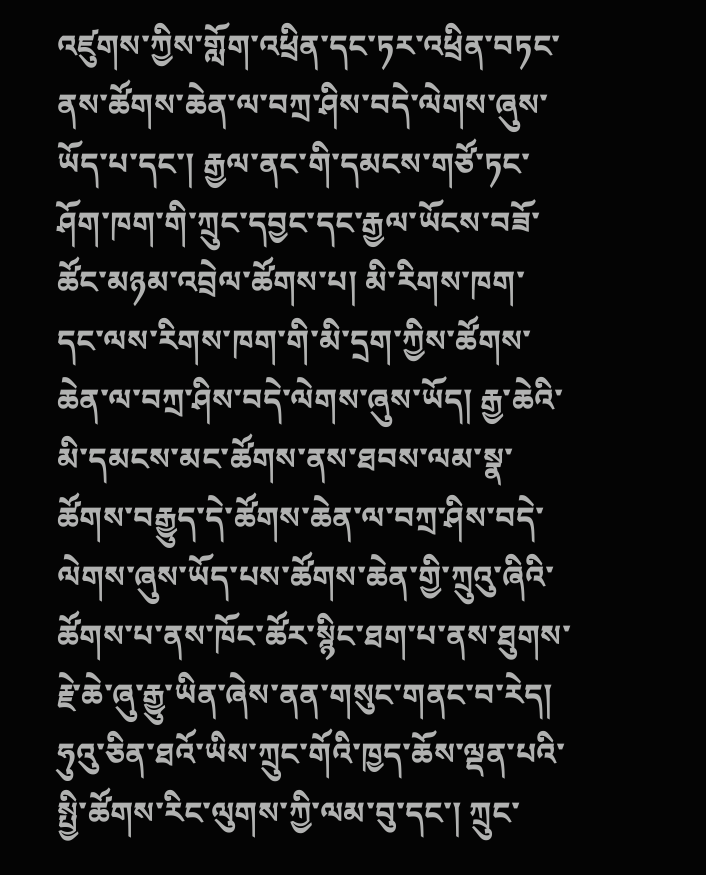འཛུགས་ཀྱིས་གློག་འཕྲིན་དང་ཏར་འཕྲིན་བཏང་ནས་ཚོགས་ཆེན་ལ་བཀྲ་ཤིས་བདེ་ལེགས་ཞུས་ཡོད་པ་དང་། རྒྱལ་ནང་གི་དམངས་གཙོ་ཏང་ཤོག་ཁག་གི་ཀྲུང་དབྱང་དང་རྒྱལ་ཡོངས་བཟོ་ཚོང་མཉམ་འབྲེལ་ཚོགས་པ། མི་རིགས་ཁག་དང་ལས་རིགས་ཁག་གི་མི་དྲག་ཀྱིས་ཚོགས་ཆེན་ལ་བཀྲ་ཤིས་བདེ་ལེགས་ཞུས་ཡོད། རྒྱ་ཆེའི་མི་དམངས་མང་ཚོགས་ནས་ཐབས་ལམ་སྣ་ཚོགས་བརྒྱུད་དེ་ཚོགས་ཆེན་ལ་བཀྲ་ཤིས་བདེ་ལེགས་ཞུས་ཡོད་པས་ཚོགས་ཆེན་གྱི་ཀྲུའུ་ཞིའི་ཚོགས་པ་ནས་ཁོང་ཚོར་སྙིང་ཐག་པ་ནས་ཐུགས་རྗེ་ཆེ་ཞུ་རྒྱུ་ཡིན་ཞེས་ནན་གསུང་གནང་བ་རེད།
ཧུའུ་ཅིན་ཐའོ་ཡིས་ཀྲུང་གོའི་ཁྱད་ཆོས་ལྡན་པའི་སྤྱི་ཚོགས་རིང་ལུགས་ཀྱི་ལམ་བུ་དང་། ཀྲུང་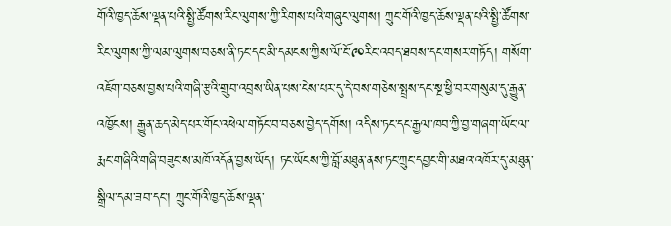གོའི་ཁྱད་ཆོས་ལྡན་པའི་སྤྱི་ཚོགས་རིང་ལུགས་ཀྱི་རིགས་པའི་གཞུང་ལུགས། ཀྲུང་གོའི་ཁྱད་ཆོས་ལྡན་པའི་སྤྱི་ཚོགས་རིང་ལུགས་ཀྱི་ལམ་ལུགས་བཅས་ནི་ཏང་དང་མི་དམངས་ཀྱིས་ལོ་ངོ་༩༠རིང་འབད་ཐབས་དང་གསར་གཏོད། གསོག་འཇོག་བཅས་བྱས་པའི་གཞི་རྩའི་གྲུབ་འབྲས་ཡིན་པས་ངེས་པར་དུ་དེ་བས་གཅེས་སྤྲས་དང་སྔ་ཕྱི་བར་གསུམ་དུ་རྒྱུན་འཁྱོངས། རྒྱུན་ཆད་མེད་པར་གོང་འཕེལ་གཏོང་བ་བཅས་བྱེད་དགོས། འདིས་ཏང་དང་རྒྱལ་ཁབ་ཀྱི་བྱ་གཞག་ཡོང་ལ་རྨང་གཞིའི་གཞི་བཟུང་ས་མཁོ་འདོན་བྱས་ཡོད། ཏང་ཡོངས་ཀྱི་བློ་མཐུན་ནས་ཏང་ཀྲུང་དབྱང་གི་མཐའ་འཁོར་དུ་མཐུན་སྒྲིལ་དམ་ཟབ་དང་། ཀྲུང་གོའི་ཁྱད་ཆོས་ལྡན་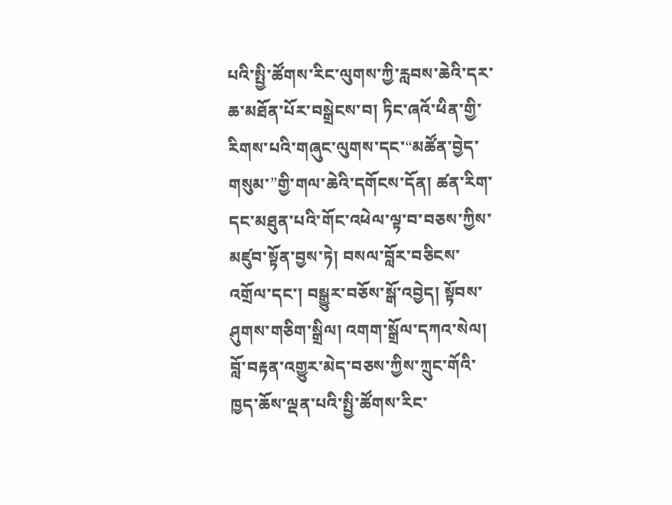པའི་སྤྱི་ཚོགས་རིང་ལུགས་ཀྱི་རླབས་ཆེའི་དར་ཆ་མཐོན་པོར་བསྒྲེངས་བ། ཏིང་ཞའོ་ཕིན་གྱི་རིགས་པའི་གཞུང་ལུགས་དང་“མཚོན་བྱེད་གསུམ་”གྱི་གལ་ཆེའི་དགོངས་དོན། ཚན་རིག་དང་མཐུན་པའི་གོང་འཕེལ་ལྟ་བ་བཅས་ཀྱིས་མཛུབ་སྟོན་བྱས་ཏེ། བསལ་བློར་བཅིངས་འགྲོལ་དང་། བསྒྱུར་བཅོས་སྒོ་འབྱེད། སྟོབས་ཤུགས་གཅིག་སྒྲིལ། འགག་སྒྲོལ་དཀའ་སེལ། བློ་བརྟན་འགྱུར་མེད་བཅས་ཀྱིས་ཀྲུང་གོའི་ཁྱད་ཆོས་ལྡན་པའི་སྤྱི་ཚོགས་རིང་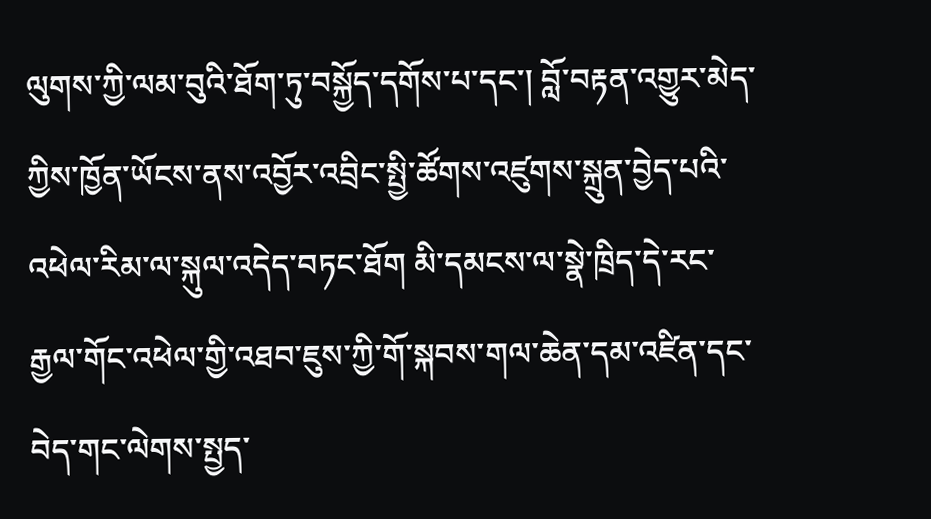ལུགས་ཀྱི་ལམ་བུའི་ཐོག་ཏུ་བསྐྱོད་དགོས་པ་དང་། བློ་བརྟན་འགྱུར་མེད་ཀྱིས་ཁྱོན་ཡོངས་ནས་འབྱོར་འབྲིང་སྤྱི་ཚོགས་འཛུགས་སྐྲུན་བྱེད་པའི་འཕེལ་རིམ་ལ་སྐུལ་འདེད་བཏང་ཐོག མི་དམངས་ལ་སྣེ་ཁྲིད་དེ་རང་རྒྱལ་གོང་འཕེལ་གྱི་འཐབ་ཇུས་ཀྱི་གོ་སྐབས་གལ་ཆེན་དམ་འཛིན་དང་བེད་གང་ལེགས་སྤྱད་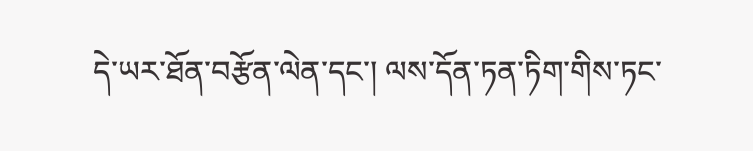དེ་ཡར་ཐོན་བརྩོན་ལེན་དང་། ལས་དོན་ཏན་ཏིག་གིས་ཏང་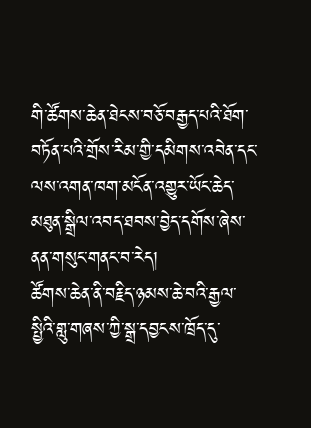གི་ཚོགས་ཆེན་ཐེངས་བཅོ་བརྒྱད་པའི་ཐོག་བཏོན་པའི་གྲོས་རིམ་གྱི་དམིགས་འབེན་དང་ལས་འགན་ཁག་མངོན་འགྱུར་ཡོང་ཆེད་མཐུན་སྒྲིལ་འབད་ཐབས་བྱེད་དགོས་ཞེས་ནན་གསུང་གནང་བ་རེད།
ཚོགས་ཆེན་ནི་བརྗིད་ཉམས་ཆེ་བའི་རྒྱལ་སྤྱིའི་གླུ་གཞས་ཀྱི་སྒྲ་དབྱངས་ཁྲོད་དུ་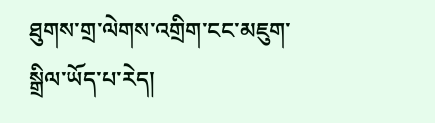ཐུགས་གྲ་ལེགས་འགྲིག་ངང་མཇུག་སྒྲིལ་ཡོད་པ་རེད།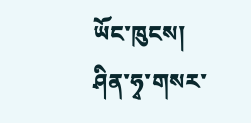ཡོང་ཁུངས། ཤིན་ཧྭ་གསར་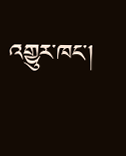འགྱུར་ཁང་།